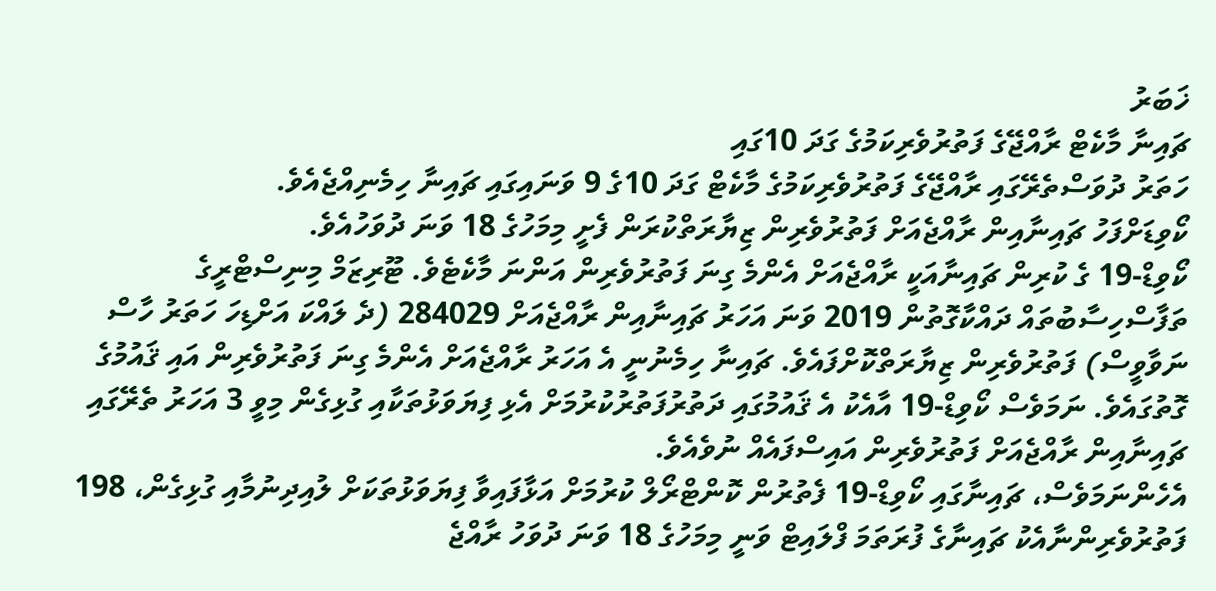ޚަބަރު
ޗައިނާ މާކެޓް ރާއްޖޭގެ ފަތުރުވެރިކަމުގެ ގަދަ 10ގައި
ހަތަރު ދުވަސްތެރޭގައި ރާއްޖޭގެ ފަތުރުވެރިކަމުގެ މާކެޓް ގަދަ 10ގެ 9 ވަނައިގައި ޗައިނާ ހިމެނިއްޖެއެވެ.
ކޯވިޑަށްފަހު ޗައިނާއިން ރާއްޖެއަށް ފަތުރުވެރިން ޒިޔާރަތްކުރަން ފެށީ މިމަހުގެ 18 ވަނަ ދުވަހުއެވެ.
ކޯވިޑް-19 ގެ ކުރިން ޗައިނާއަކީ ރާއްޖެއަށް އެންމެ ގިނަ ފަތުރުވެރިން އަންނަ މާކެޓެވެ. ޓޫރިޒަމް މިނިސްޓްރީގެ ތަފާސްހިސާބުތައް ދައްކާގޮތުން 2019 ވަނަ އަހަރު ޗައިނާއިން ރާއްޖެއަށް 284029 (ދެ ލައްކަ އަށްޑިހަ ހަތަރު ހާސް ނަވާވީސް) ފަތުރުވެރިން ޒިޔާރަތްކޮށްފައެވެ. ޗައިނާ ހިމެނުނީ އެ އަހަރު ރާއްޖެއަށް އެންމެ ގިނަ ފަތުރުވެރިން އައި ޤައުމުގެ ގޮތުގައެވެ. ނަމަވެސް ކޯވިޑް-19 އާއެކު އެ ޤައުމުގައި ދަތުރުފަތުރުކުރުމަށް އެޅި ފިޔަވަޅުތަކާއި ގުޅިގެން މިވީ 3 އަހަރު ތެރޭގައި ޗައިނާއިން ރާއްޖެއަށް ފަތުރުވެރިން އައިސްފައެއް ނުވެއެވެ.
އެހެންނަމަވެސް، ޗައިނާގައި ކޯވިޑް-19 ފެތުރުން ކޮންޓްރޯލް ކުރުމަށް އަޅާފައިވާ ފިޔަވަޅުތަކަށް ލުއިދިނުމާއި ގުޅިގެން، 198 ފަތުރުވެރިންނާއެކު ޗައިނާގެ ފުރަތަމަ ފްލައިޓް ވަނީ މިމަހުގެ 18 ވަނަ ދުވަހު ރާއްޖެ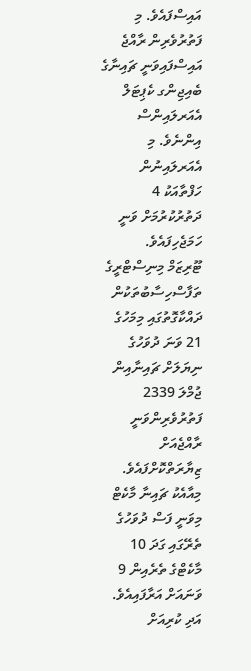އައިސްފައެވެ. މި ފަތުރުވެރިން ރާއްޖެ އައިސްފައިވަނީ ޗައިނާގެ ބެއިޖިންގ ކެޕިޓަލް އެއަރލައިންސް އިންނެވެ. މި އެއަރލައިނުން ހަފްތާއަކު 4 ދަތުރުކުރުމަށް ވަނީ ހަމަޖެހިފައެވެ.
ޓޫރިޒަމް މިނިސްޓްރީގެ ތަފާސްހިސާބުތަކުން ދައްކާގޮތުގައި މިމަހުގެ 21 ވަނަ ދުވަހުގެ ނިޔަލަށް ޗައިނާއިން ޖުމްލަ 2339 ފަތުރުވެރިންވަނީ ރާއްޖެއަށް ޒިޔާރަތްކޮށްފައެވެ. މިއާއެކު ޗައިނާ މާކެޓް މިވަނީ ފަސް ދުވަހުގެ ތެރޭގައި ގަދަ 10 މާކެޓްގެ ތެރެއިން 9 ވަނައަށް އަރާފައިއެވެ. އަދި ކުރިއަށް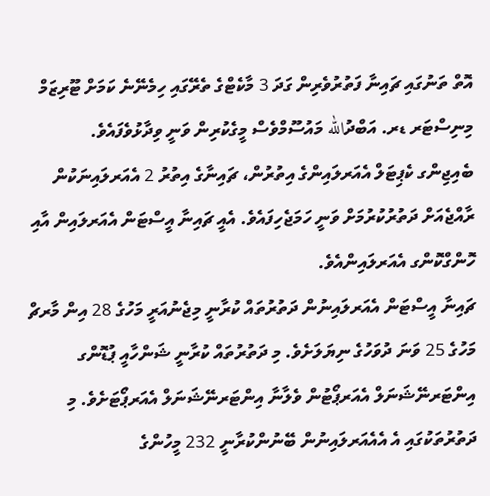އޮތް ތަނުގައި ޗައިނާ ފަތުރުވެރިން ގަދަ 3 މާކެޓްގެ ތެރޭގައި ހިމެނޭނެ ކަމަށް ޓޫރިޒަމް މިނިސްޓަރ ޑރ. އަބްދުالله މައުސޫމްވެސް މީގެކުރިން ވަނީ ވިދާޅުވެފައެވެ.
ބެއިޖިންގ ކެޕިޓަލް އެއަރލައިންގެ އިތުރުން، ޗައިނާގެ އިތުރު 2 އެއަރލައިނަކުން ރާއްޖެއަށް ދަތުރުކުރުމަށް ވަނީ ހަމަޖެހިފައެވެ. އެއީ ޗައިނާ އީސްޓަން އެއަރލައިން އާއި ހޮންގްކޮންގ އެއަރލައިންއެވެ.
ޗައިނާ އީސްޓަން އެއަރލައިނުން ދަތުރުތައް ކުރާނީ މިޖެނުއަރީ މަހުގެ 28 އިން މާރޗް މަހުގެ 25 ވަނަ ދުވަހުގެ ނިޔަލަށެވެ. މި ދަތުރުތައް ކުރާނީ ޝަންހާއީ ޕުޑޮންގ އިންޓަރނޭޝަނަލް އެއަރޕޯޓުން ވެލާނާ އިންޓަރނޭޝަނަލް އެއަރޕޯޓަށެވެ. މި ދަތުރުތަކުގައި އެ އެއެއަރލައިނުން ބޭނުންކުރާނީ 232 މީހުންގެ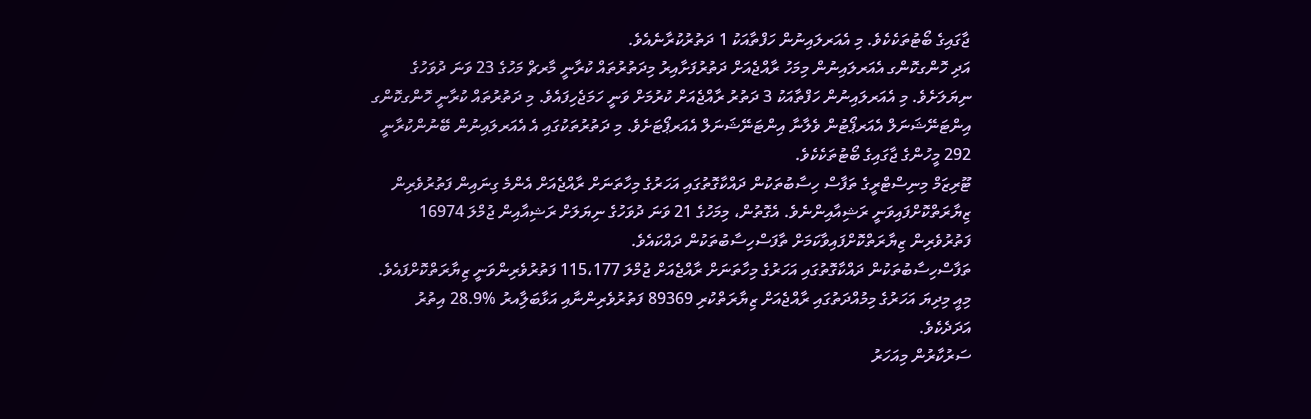ޖާގައިގެ ބޯޓުތަކެކެވެ. މި އެއަރލައިނުން ހަފްތާއަކު 1 ދަތުރުކުރާނެއެވެ.
އަދި ހޮންގކޮންގ އެއަރލައިނުން މިމަހު ރާއްޖެއަށް ދަތުރުފަށާއިރު މިދަތުރުތައް ކުރާނީ މާރޗް މަހުގެ 23 ވަނަ ދުވަހުގެ ނިޔަލަށެވެ. މި އެއަރލައިނުން ހަފްތާއަކު 3 ދަތުރު ރާއްޖެއަށް ކުރުމަށް ވަނީ ހަމަޖެހިފައެވެ. މި ދަތުރުތައް ކުރާނީ ހޮންގކޮންގ އިންޓަނޭޝަނަލް އެއަރޕޯޓުން ވެލާނާ އިންޓަނޭޝަނަލް އެއަރޕޯޓަށެވެ. މި ދަތުރުތަކުގައި އެ އެއަރލައިނުން ބޭނުންކުރާނީ 292 މީހުންގެ ޖާގައިގެ ބޯޓުތަކެކެވެ.
ޓޫރިޒަމް މިނިސްޓްރީގެ ތަފާސް ހިސާބުތަކުން ދައްކާގޮތުގައި އަހަރުގެ މިހާތަނަށް ރާއްޖެއަށް އެންމެ ގިނައިން ފަތުރުވެރިން ޒިޔާރަތްކޮށްފައިވަނީ ރަޝިއާއިންނެވެ. އެގޮތުން، މިމަހުގެ 21 ވަނަ ދުވަހުގެ ނިޔަލަށް ރަޝިއާއިން ޖުމްލަ 16974 ފަތުރުވެރިން ޒިޔާރަތްކޮށްފައިވާކަމަށް ތާފަސްހިސާބުތަކުން ދައްކައެވެ.
ތަފާސްހިސާބުތަކުން ދައްކާގޮތުގައި އަހަރުގެ މިހާތަނަށް ރާއްޖެއަށް ޖުމްލަ 115،177 ފަތުރުވެރިންވަނީ ޒިޔާރަތްކޮށްފައެވެ. މިއީ މިދިޔަ އަހަރުގެ މިމުއްދަތުގައި ރާއްޖެއަށް ޒިޔާރަތްކުރި 89369 ފަތުރުވެރިންނާއި އަޅާބަލާިއރު %28.9 އިތުރު އަދަދެކެވެ.
ސަރުކާރުން މިއަހަރު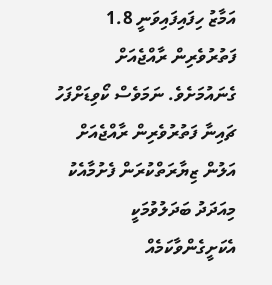އަމާޒު ހިފައިފައިވަނީ 1.8 ފަތުރުވެރިން ރާއްޖެއަށް ގެނައުމަށެވެ. ނަމަވެސް ކޯވިޑަށްފަހު ޗައިނާ ފަތުރުވެރިން ރާއްޖެއަށް އަލުން ޒިޔާރަތްކުރަން ފެށުމާއެކު މިއަދަދު ބަދަލުވުމަކީ އެކަށީގެންވާކަމެއް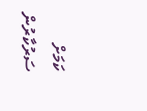ކަމަށް ސަރުކާރުން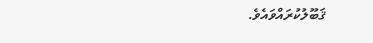ޤަބޫލުކުރައްވައެވެ.